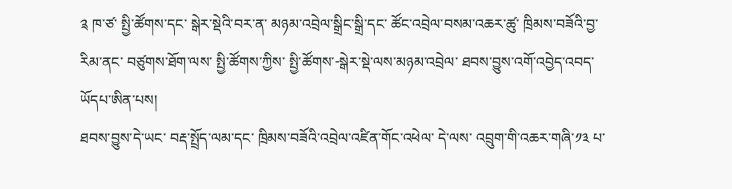༉ ཁ་ཙ་ སྤྱི་ཚོགས་དང་ སྒེར་སྡེའི་བར་ན་ མཉམ་འབྲེལ་སྒྲིང་སྒྲི་དང་ ཚོང་འབྲེལ་བསམ་འཆར་ཚུ་ ཁྲིམས་བཟོའི་བྱ་རིམ་ནང་ བཙུགས་ཐོག་ལས་ སྤྱི་ཚོགས་ཀྱིས་ སྤྱི་ཚོགས་-སྒེར་སྡེ་ལས་མཉམ་འབྲེལ་ ཐབས་བྱུས་འགོ་འབྱེད་འབད་ཡོདཔ་ཨིན་པས།
ཐབས་བྱུས་དེ་ཡང་ བརྡ་སྤྲོད་ལམ་དང་ ཁྲིམས་བཟོའི་འབྲེལ་འཛིན་གོང་འཕེལ་ དེ་ལས་ འབྲུག་གི་འཆར་གཞི་༡༣ པ་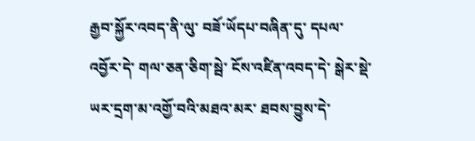རྒྱབ་སྐྱོར་འབད་ནི་ལུ་ བཟོ་ཡོདཔ་བཞིན་དུ་ དཔལ་འབྱོར་དེ་ གལ་ཅན་ཅིག་སྦེ་ ངོས་འཛིན་འབད་དེ་ སྒེར་སྡེ་ཡར་དྲག་མ་འགྱོ་བའི་མཐའ་མར་ ཐབས་བྱུས་དེ་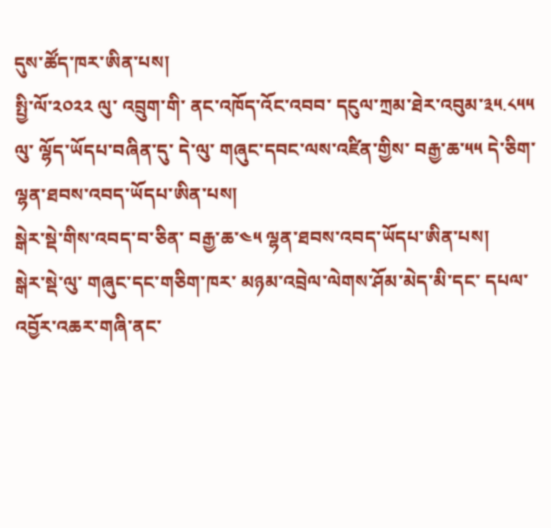དུས་ཚོད་ཁར་ཨིན་པས།
སྤྱི་ལོ་༢༠༢༢ ལུ་ འབྲུག་གི་ ནང་འཁོད་འོང་འབབ་ དངུལ་ཀྲམ་ཐེར་འབུམ་༣༥.༨༥༥ ལུ་ ལྷོད་ཡོདཔ་བཞིན་དུ་ དེ་ལུ་ གཞུང་དབང་ལས་འཛིན་གྱིས་ བརྒྱ་ཆ་༥༥ དེ་ཅིག་ ལྷན་ཐབས་འབད་ཡོདཔ་ཨིན་པས།
སྒེར་སྡེ་གིས་འབད་བ་ཅིན་ བརྒྱ་ཆ་༤༥ ལྷན་ཐབས་འབད་ཡོདཔ་ཨིན་པས།
སྒེར་སྡེ་ལུ་ གཞུང་དང་གཅིག་ཁར་ མཉམ་འབྲེལ་ལེགས་ཤོམ་མེད་མི་དང་ དཔལ་འབྱོར་འཆར་གཞི་ནང་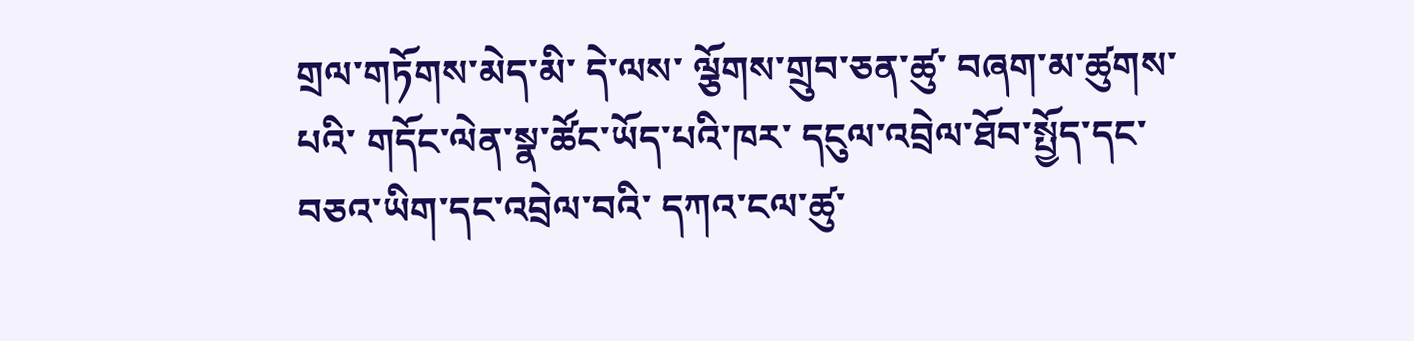གྲལ་གཏོགས་མེད་མི་ དེ་ལས་ ལྕོགས་གྲུབ་ཅན་ཚུ་ བཞག་མ་ཚུགས་པའི་ གདོང་ལེན་སྣ་ཚོང་ཡོད་པའི་ཁར་ དངུལ་འབྲེལ་ཐོབ་སྤྱོད་དང་ བཅའ་ཡིག་དང་འབྲེལ་བའི་ དཀའ་ངལ་ཚུ་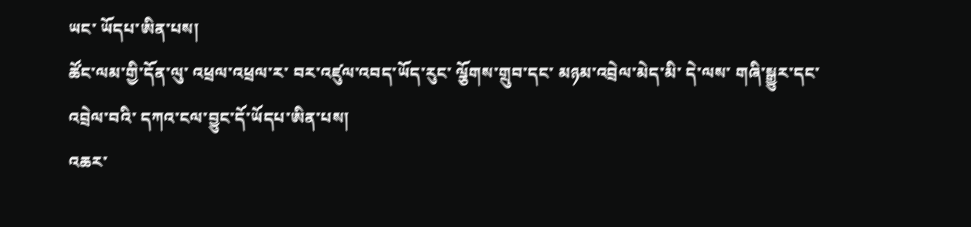ཡང་ ཡོདཔ་ཨིན་པས།
ཚོང་ལམ་གྱི་དོན་ལུ་ འཕྲལ་འཕྲལ་ར་ བར་འཛུལ་འབད་ཡོད་རུང་ ལྕོགས་གྲུབ་དང་ མཉམ་འབྲེལ་མེད་མི་ དེ་ལས་ གཞི་སྒྱུར་དང་འབྲེལ་བའི་ དཀའ་ངལ་བྱུང་དོ་ཡོདཔ་ཨིན་པས།
འཆར་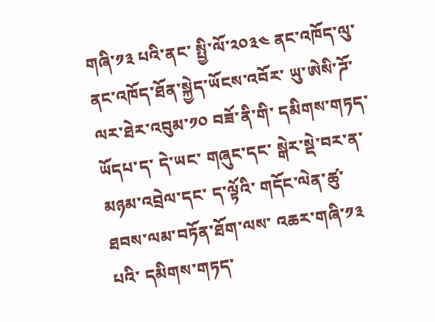གཞི་༡༣ པའི་ནང་ སྤྱི་ལོ་༢༠༣༤ ནང་འཁོད་ལུ་ ནང་འཁོད་ཐོན་སྐྱེད་ཡོངས་འབོར་ ཡུ་ཨེསི་ཌོ་ལར་ཐེར་འབུམ་༡༠ བཟོ་ནི་གི་ དམིགས་གཏད་ཡོདཔ་ད་ དེ་ཡང་ གཞུང་དང་ སྒེར་སྡེ་བར་ན་ མཉམ་འབྲེལ་དང་ ད་ལྟོའི་ གདོང་ལེན་ཚུ་ ཐབས་ལམ་བཏོན་ཐོག་ལས་ འཆར་གཞི་༡༣ པའི་ དམིགས་གཏད་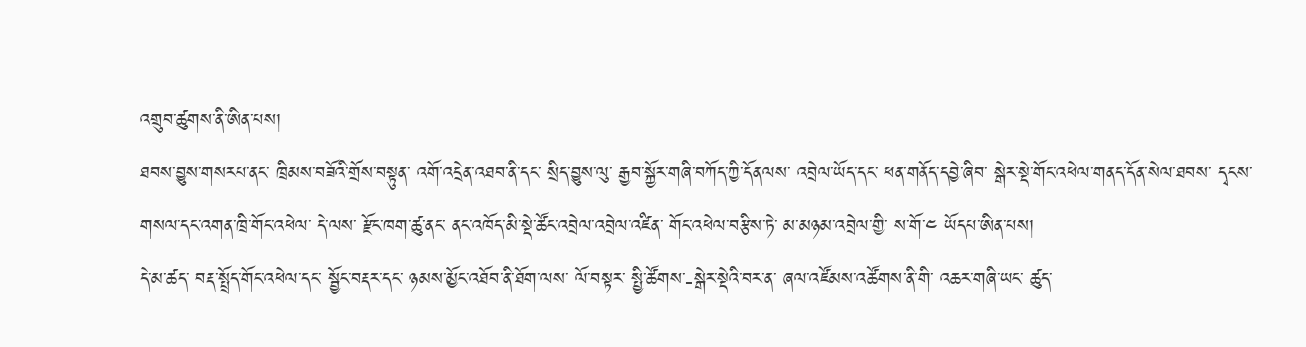འགྲུབ་ཚུགས་ནི་ཨིན་པས།
ཐབས་བྱུས་གསརཔ་ནང་ ཁྲིམས་བཟོའི་གྲོས་བསྟུན་ འགོ་འདྲེན་འཐབ་ནི་དང་ སྲིད་བྱུས་ལུ་ རྒྱབ་སྐྱོར་གཞི་བཀོད་ཀྱི་དོནལས་ འབྲེལ་ཡོད་དང་ ཕན་གནོད་དབྱེ་ཞིབ་ སྒེར་སྡེ་གོང་འཕེལ་གནད་དོན་སེལ་ཐབས་ དྭངས་གསལ་དང་འགན་ཁྲི་གོང་འཕེལ་ དེ་ལས་ རྫོང་ཁག་ཚུ་ནང་ ནང་འཁོད་མི་སྡེ་ཚོང་འབྲེལ་འབྲེལ་འཛིན་ གོང་འཕེལ་བརྩིས་ཏེ་ མ་མཉམ་འབྲེལ་གྱི་ ས་གོ་༤ ཡོདཔ་ཨིན་པས།
དེ་མ་ཚད་ བརྡ་སྤྲོད་གོང་འཕེལ་དང་ སྦྱོང་བརྡར་དང་ ཉམས་མྱོང་འཐོབ་ནི་ཐོག་ལས་ ལོ་བསྟར་ སྤྱི་ཚོགས་-སྒེར་སྡེའི་བར་ན་ ཞལ་འཛོམས་འཚོགས་ནི་གི་ འཆར་གཞི་ཡང་ ཚུད་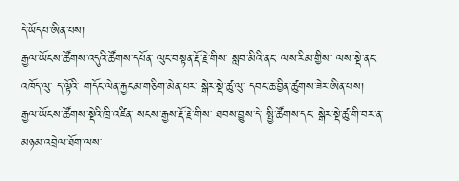དེ་ཡོདཔ་ཨིན་པས།
རྒྱལ་ཡོངས་ཚོགས་འདུའི་ཚོགས་དཔོན་ ལུང་བསྟན་རྡོ་རྗེ་གིས་ སླབ་མིའི་ནང་ ལས་རིམ་གྱིས་ ལས་སྡེ་ནང་འཁོད་ལུ་ ད་ལྟོའི་ གདོང་ལེན་རྐྱངམ་གཅིག་མེན་པར་ སྒེར་སྡེ་ཚུ་ལུ་ དབང་ཆ་བྱིན་ཚུགས་ཟེར་ཨིན་པས།
རྒྱལ་ཡོངས་ཚོགས་སྡེའི་ཁྲི་འཛིན་ སངས་རྒྱས་རྡོ་རྗེ་གིས་ ཐབས་བྱུས་དེ་ སྤྱི་ཚོགས་དང་ སྒེར་སྡེ་ཚུ་གི་བར་ན་ མཉམ་འབྲེལ་ཐོག་ལས་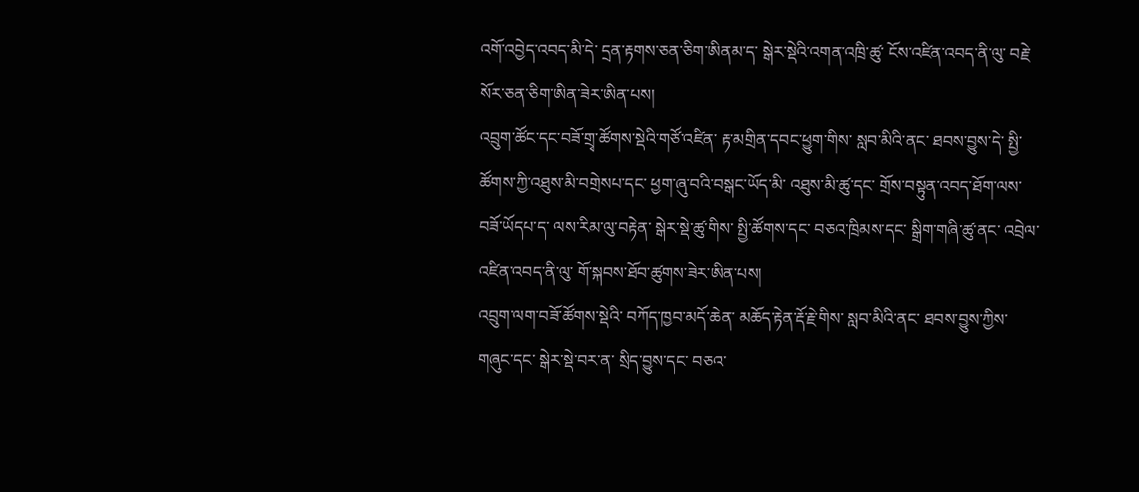འགོ་འབྱེད་འབད་མི་དེ་ དྲན་རྟགས་ཅན་ཅིག་ཨིནམ་ད་ སྒེར་སྡེའི་འགན་འཁྲི་ཚུ་ ངོས་འཛིན་འབད་ནི་ལུ་ བརྗེ་སོར་ཅན་ཅིག་ཨིན་ཟེར་ཨིན་པས།
འབྲུག་ཚོང་དང་བཟོ་གྲྭ་ཚོགས་སྡེའི་གཙོ་འཛིན་ རྟ་མགྲིན་དབང་ཕྱུག་གིས་ སླབ་མིའི་ནང་ ཐབས་བྱུས་དེ་ སྤྱི་ཚོགས་ཀྱི་འཐུས་མི་བགྲེསཔ་དང་ ཕྱག་ཞུ་བའི་བསྒང་ཡོད་མི་ འཐུས་མི་ཚུ་དང་ གྲོས་བསྟུན་འབད་ཐོག་ལས་ བཟོ་ཡོདཔ་ད་ ལས་རིམ་ལུ་བརྟེན་ སྒེར་སྡེ་ཚུ་གིས་ སྤྱི་ཚོགས་དང་ བཅའ་ཁྲིམས་དང་ སྒྲིག་གཞི་ཚུ་ནང་ འབྲེལ་འཛིན་འབད་ནི་ལུ་ གོ་སྐབས་ཐོབ་ཚུགས་ཟེར་ཨིན་པས།
འབྲུག་ལག་བཟོ་ཚོགས་སྡེའི་ བཀོད་ཁྱབ་མདོ་ཆེན་ མཆོད་རྟེན་རྡོ་རྗེ་གིས་ སླབ་མིའི་ནང་ ཐབས་བྱུས་ཀྱིས་ གཞུང་དང་ སྒེར་སྡེ་བར་ན་ སྲིད་བྱུས་དང་ བཅའ་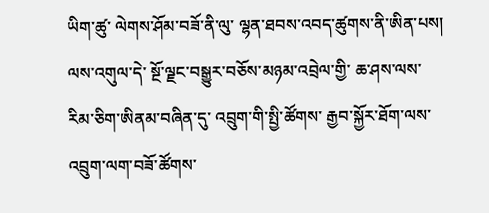ཡིག་ཚུ་ ལེགས་ཤོམ་བཟོ་ནི་ལུ་ ལྷན་ཐབས་འབད་ཚུགས་ནི་ཨིན་པས།
ལས་འགུལ་དེ་ སྔོ་ལྗང་བསྒྱུར་བཅོས་མཉམ་འབྲེལ་གྱི་ ཆ་ཤས་ལས་རིམ་ཅིག་ཨིནམ་བཞིན་དུ་ འབྲུག་གི་སྤྱི་ཚོགས་ རྒྱབ་སྐྱོར་ཐོག་ལས་ འབྲུག་ལག་བཟོ་ཚོགས་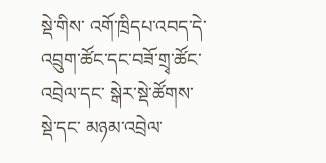སྡེ་གིས་ འགོ་ཁྲིདཔ་འབད་དེ་ འབྲུག་ཚོང་དང་བཟོ་གྲྭ་ཚོང་འབྲེལ་དང་ སྒེར་སྡེ་ཚོགས་སྡེ་དང་ མཉམ་འབྲེལ་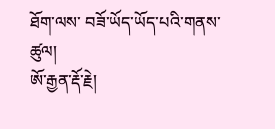ཐོག་ལས་ བཟོ་ཡོད་ཡོད་པའི་གནས་ཚུལ།
ཨོ་རྒྱན་རྡོ་རྗེ།